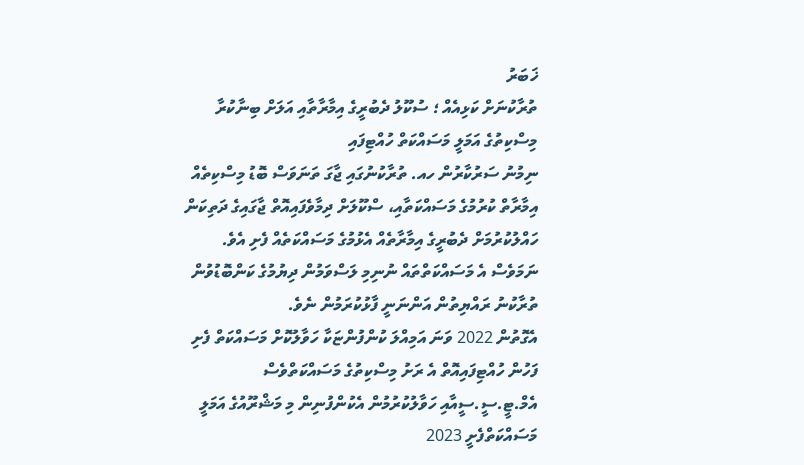ޚަބަރު
ތުރާކުނަށް ކަޅިއެއް ؛ ސުކޫލު ދެބުރީގެ އިމާރާތާއި އަލަށް ބިނާކުރާ މިސްކިތުގެ އަމަލީ މަސައްކަތް ހުއްޓިފައި
ނިމުނު ސަރުކާރުން ހއ. ތުރާކުނުގައި ޖާގަ ތަނަވަސް ބޮޑު މިސްކިތެއް އިމާރާތް ކުރުމުގެ މަސައްކަތާއި، ސްކޫލަށް ދިމާވެފައިއޮތް ޖާގައިގެ ދަތިކަން ހައްލުކުރުމަށް ދެބުރީގެ އިމާރާތެއް އެޅުމުގެ މަސައްކަތެއް ފެށި އެވެ. ނަމަވެސް އެ މަސައްކަތްތައް ނުނިމި ލަސްވަމުން ދިޔުމުގެ ކަންބޮޑުވުން ތުރާކުނު ރައްޔިތުން އަންނަނީ ފާޅުކުރަމުން ނެވެ.
އެގޮތުން 2022 ވަނަ އަމިއްލަ ކުންފުންޏަކާ ހަވާލުކޮށް މަސައްކަތް ފެށި ފަހުން ހުއްޓިފައިއޮތް އެ ރަށު މިސްކިތުގެ މަސައްކަތްވެސް އެމް.ޓީ.ސީ.ސީއާއި ހަވާލުކުރުމުން އެކުންފުނިން މި މަޝްރޫއުގެ އަމަލީ މަސައްކަތްފެށީ 2023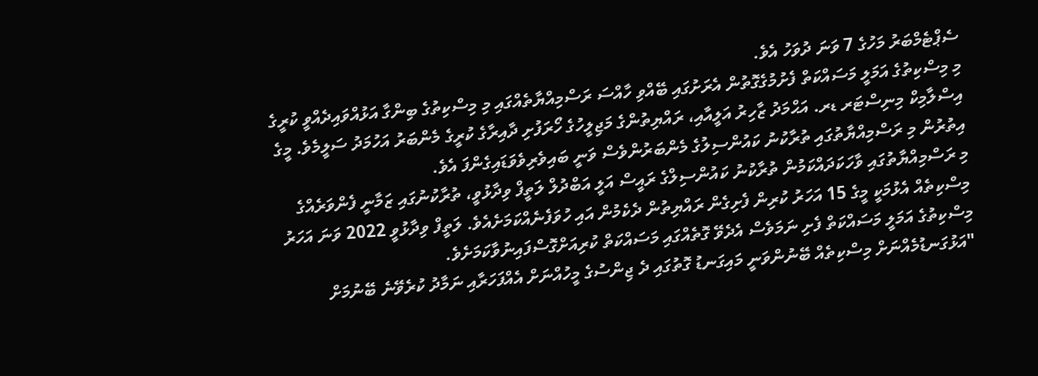ސެޕްޓެމްބަރު މަހުގެ 7 ވަނަ ދުވަހު އެވެ.
މި މިސްކިތުގެ އަމަލީ މަސައްކަތް ފެށުމުގެގޮތުން އެރަށުގައި ބޭއްވި ހާއްސަ ރަސްމިއްޔާތެއްގައި މި މިސްކިތުގެ ބިންގާ އަޅުއްވައިދެއްވީ ކުރީގެ އިސްލާމިކް މިނިސްޓަރ ޑރ. އަޙްމަދު ޒާހިރު އަލީއާއި، ރައްޔިތުންގެ މަޖިލީހުގެ ހޯރަފުށި ދާއިރާގެ ކުރީގެ މެންބަރު އަހުމަދު ސަލީމެވެ. މީގެ އިތުރުން މި ރަސްމިއްޔާތުގައި ތުރާކުނު ކައުންސިލުގެ މެންބަރުންވެސް ވަނީ ބައިވެރިވެވަޑައިގެންފަ އެވެ.
މި ރަސްމިއްޔާތުގައި ވާހަކަދައްކަމުން ތުރާކުނު ކައުންސިލްގެ ރައީސް އަލީ އަބްދުލް ލަތީފް ވިދާޅުވީ، ތުރާކުނުގައި ޒަމާނީ ފެންވަރެއްގެ މިސްކިތެއް އެޅުމަކީ މީގެ 15 އަހަރު ކުރިން ފެށިގެން ރައްޔިތުން ދެކެމުން އައި ހުވަފެނެއްކަމަށެއެވެ. ލަތީފް ވިދާޅުވީ 2022 ވަނަ އަހަރު މިސްކިތުގެ އަމަލީ މަސައްކަތް ފެށި ނަމަވެސް އެދެވޭ ގޮތެއްގައި މަސައްކަތް ކުރިއަށްގޮސްފައިނުވާކަމަށެވެ.
"އަޅުގަނޑުމެއްނަށް މިސްކިތެއް ބޭނުންވަނީ މައިގަނޑު ގޮތުގައި ދެ ޖިންސުގެ މީހުއްނަށް އެއްފަހަރާއި ނަމާދު ކުރެވޭނެ ބޭނުމަށް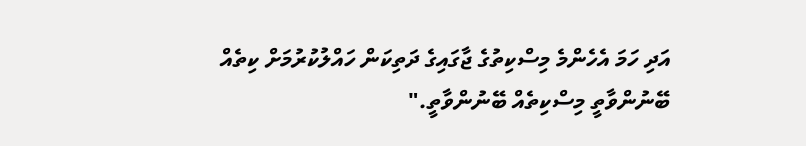އަދި ހަމަ އެހެންމެ މިސްކިތުގެ ޖާގައިގެ ދަތިކަން ހައްލުކުރުމަށް ކިތެއް ބޭނުންވާތީ މިސްކިތެއް ބޭނުންވާތީ."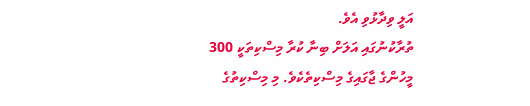އަލީ ވިދާޅުވި އެވެ.
ތުރާކުނުގައި އަލަށް ބިނާ ކުރާ މިސްކިތަކީ 300 މީހުންގެ ޖާގައިގެ މިސްކިތެކެވެ. މި މިސްކިތުގެ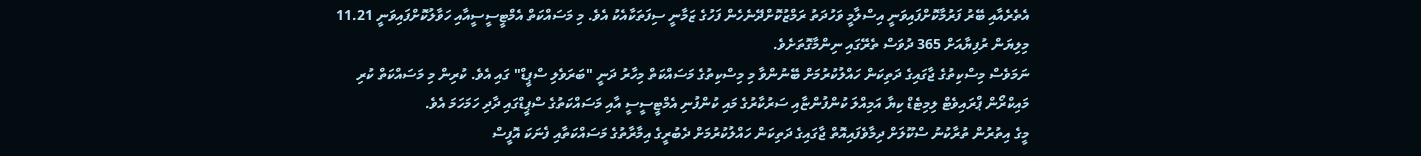އެތެރެއާއި ބޭރު ފަރުމާކޮށްފައިވަނީ އިސްލާމީ ވަހުދަތު ރަމްޒުކޮށްދޭނެހެން ފަހުގެ ޒަމާނީ ސިފަތަކާއެކު އެވެ. މި މަސައްކަތް އެމްޓީސީސީއާއި ހަވާލުކޮށްފައިވަނީ 11.21 މިލިޔަން ރުފިޔާއަށް 365 ދުވަސް ތެރޭގައި ނިންމާގޮތަށެވެ.
ނަމަވެސް މިސްކިތުގެ ޖާގައިގެ ދަތިކަން ހައްލުކުރުމަށް ބޭނުންވާ މި މިސްކިތުގެ މަސައްކަތް މިހާރު ދަނީ "ބަރަވެލި ސްޕީޑް" ގައި އެވެ. ކުރިން މި މަސައްކަތް ކުރި މައިކްރޯން ޕްރައިވެޓް ލިމިޓެޑް ކިޔާ އަމިއްލަ ކުންފުންޏާއި ސަރުކާރުގެ މައި ކުންފުނި އެމްޓީސީސީ އާއި މަސައްކަތުގެ ސްޕީޑްގައި ދާދި ހަމަހަމަ އެވެ.
މީގެ އިތުރުން ތުރާކުނު ސްކޫލަށް ދިމާވެފައިއޮތް ޖާގައިގެ ދަތިކަން ހައްލުކުރުމަށް ދެބުރީގެ އިމާރާތުގެ މަސައްކަތާއި ފެނަކަ އޮފީސް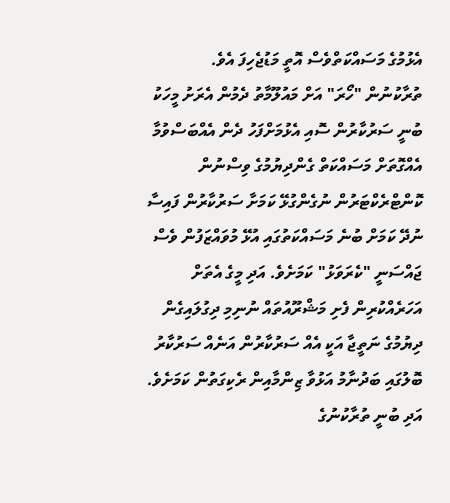އެޅުމުގެ މަސައްކަތްވެސް އޮތީ މަޑުޖެހިފަ އެވެ.
ތުރާކުނުން "ހޯރަ" އަށް މައުލޫމާތު ދެމުން އެރަށު މީހަކު ބުނީ ސަރުކާރުން ސޮއި އެޅުމަށްފަހު ދެން އެއްބަސްވުމާ އެއްގޮތަށް މަސައްކަތް ގެންދިޔުމުގެ ވިސްނުން ކޮންޓްރެކްޓަރުން ނުގެންގުޅޭ ކަމަށާ ސަރުކާރުން ފައިސާ ނުދޭ ކަމަށް ބުނެ މަސައްކަތުގައި އުޅޭ މުވައްޒަފުން ވެސް ޖައްސަނީ "ކެރަވަޅު" ކަމަށެވެ. އަދި މީގެ އެތަށް އަހަރެއްކުރިން ފެށި މަޝްރޫއުތައް ނުނިމި ދިގުލައިގެން ދިޔުމުގެ ނަތީޖާ އަކީ އެއް ސަރުކާރުން އަނެއް ސަރުކާރު ބޮލުގައި ބަދުނާމު އަޅުވާ ޒިންމާއިން ރެކިގަތުން ކަމަށެވެ.
އަދި ބުނީ ތުރާކުނުގެ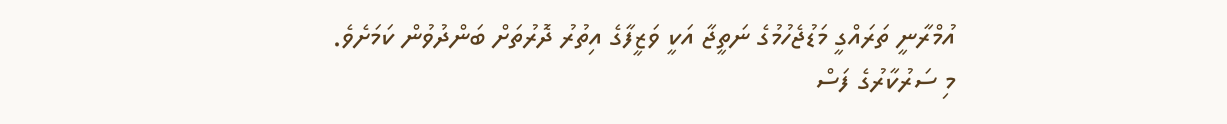އުމްރާނީ ތަރައްގީ މަޑުޖެހުމުގެ ނަތީޖާ އަކީ ވަޒީފާގެ އިތުރު ދޮރުތަށް ބަންދުވުން ކަމަށެވެ.
މި ސަރުކާރުގެ ފަސް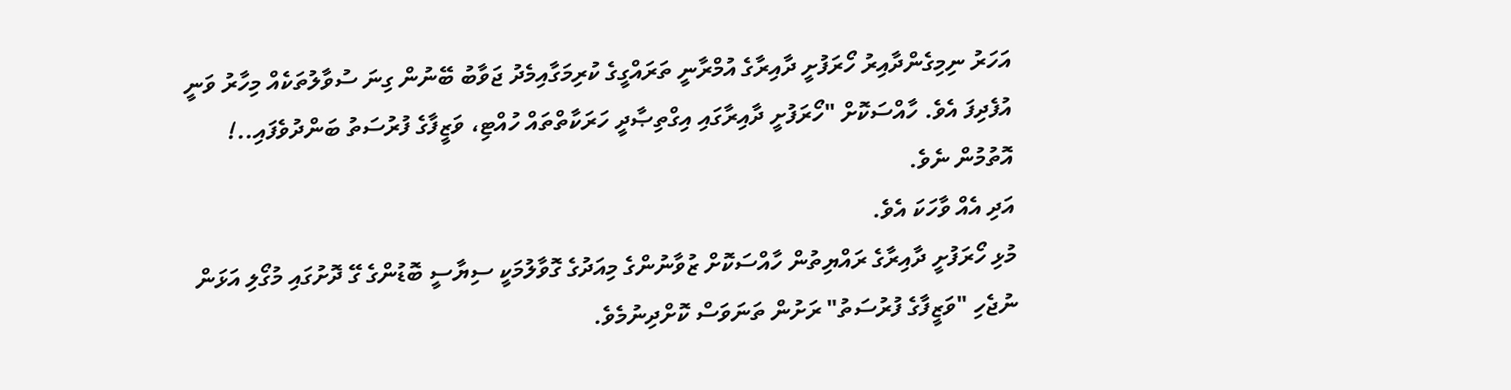އަހަރު ނިމިގެންދާއިރު ހޯރަފުށީ ދާއިރާގެ އުމްރާނީ ތަރައްގީގެ ކުރިމަގާއިމެދު ޖަވާބު ބޭނުން ގިނަ ސުވާލުތަކެއް މިހާރު ވަނީ އުފެދިފަ އެވެ. ހާއްސަކޮށް "ހޯރަފުށީ ދާއިރާގައި އިގްތިޞާދީ ހަރަކާތްތައް ހުއްޓި، ވަޒީފާގެ ފުރުސަތު ބަންދުވެފައި..! އޮތުމުން ނެވެ.
އަދި އެއް ވާހަކަ އެވެ.
މުޅި ހޯރަފުށީ ދާއިރާގެ ރައްޔިތުން ހާއްސަކޮށް ޒުވާނުންގެ މިއަދުގެ ގޮވާލުމަކީ ސިޔާސީ ބޮޑުންގެ ގޭ ދޮށުގައި މުގޯލި އަޅަން ނުޖެހި "ވަޒީފާގެ ފުރުސަތު" ރަށުން ތަނަވަސް ކޮށްދިނުމެވެ.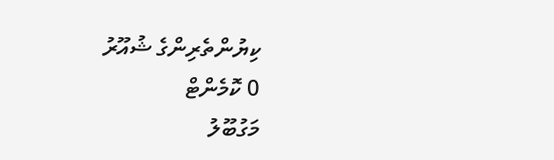ކިޔުންތެރިންގެ ޝުއޫރު
0 ކޮމެންޓް
މަގުބޫލު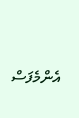އެންމެފަސް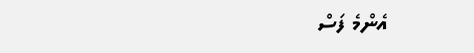އެންމެ ފަސް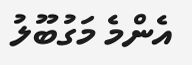އެންމެ މަގުބޫލު